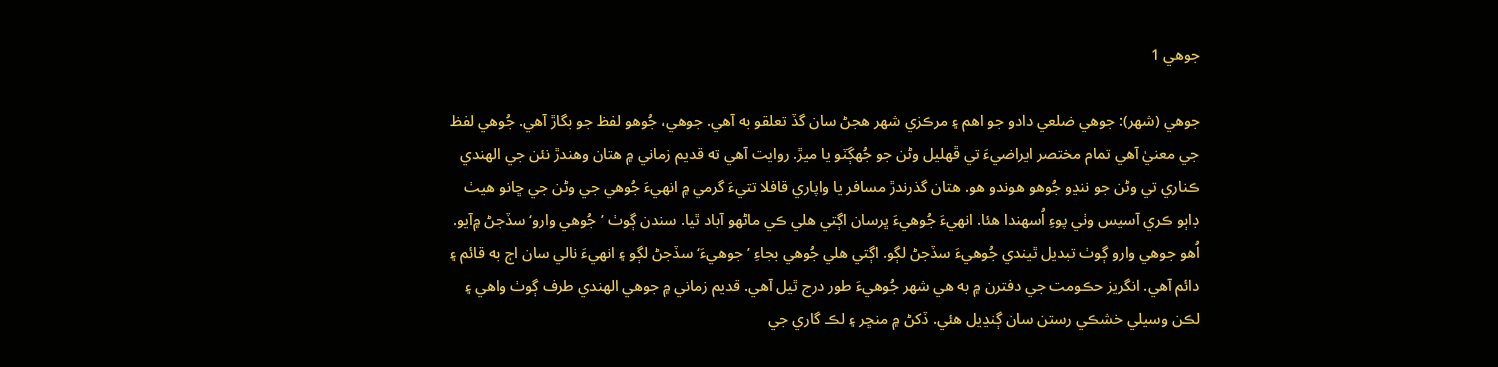جوهي 1

جوهي (شهر): جوهي ضلعي دادو جو اهم ۽ مرڪزي شهر هجڻ سان گڏ تعلقو به آهي. جوهي، جُوهو لفظ جو بگاڙ آهي. جُوهي لفظ جي معنيٰ آهي تمام مختصر ايراضيءَ تي ڦهليل وڻن جو جُهڳٽو يا ميڙ. روايت آهي ته قديم زماني ۾ هتان وهندڙ نئن جي الهندي ڪناري تي وڻن جو ننڍو جُوهو هوندو هو. هتان گذرندڙ مسافر يا واپاري قافلا تتيءَ گرمي ۾ انهيءَ جُوهي جي وڻن جي ڇانو هيٺ ڊاٻو ڪري آسيس وٺي پوءِ اُسهندا هئا. انهيءَ جُوهيءَ ڀرسان اڳتي هلي ڪي ماڻهو آباد ٿيا. سندن ڳوٺ ’جُوهي وارو‘ سڏجڻ ۾آيو. اُهو جوهي وارو ڳوٺ تبديل ٿيندي جُوهيءَ سڏجڻ لڳو. اڳتي هلي جُوهي بجاءِ ’ جوهيءَ‘ سڏجڻ لڳو ۽ انهيءَ نالي سان اڄ به قائم ۽ دائم آهي. انگريز حڪومت جي دفترن ۾ به هي شهر جُوهيءَ طور درج ٿيل آهي. قديم زماني ۾ جوهي الهندي طرف ڳوٺ واهي ۽ لڪن وسيلي خشڪي رستن سان ڳنڍيل هئي. ڏکڻ ۾ منڇر ۽ لڪ گاري جي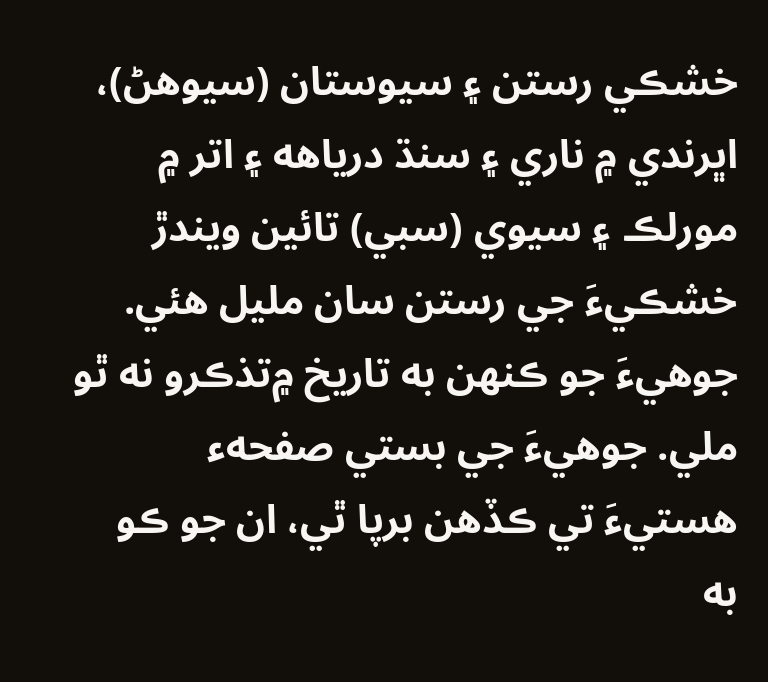خشڪي رستن ۽ سيوستان (سيوهڻ)، اڀرندي ۾ ناري ۽ سنڌ درياهه ۽ اتر ۾ مورلڪ ۽ سيوي (سبي) تائين ويندڙ خشڪيءَ جي رستن سان مليل هئي. جوهيءَ جو ڪنهن به تاريخ ۾تذڪرو نه ٿو ملي. جوهيءَ جي بستي صفحهء هستيءَ تي ڪڏهن برپا ٿي، ان جو ڪو به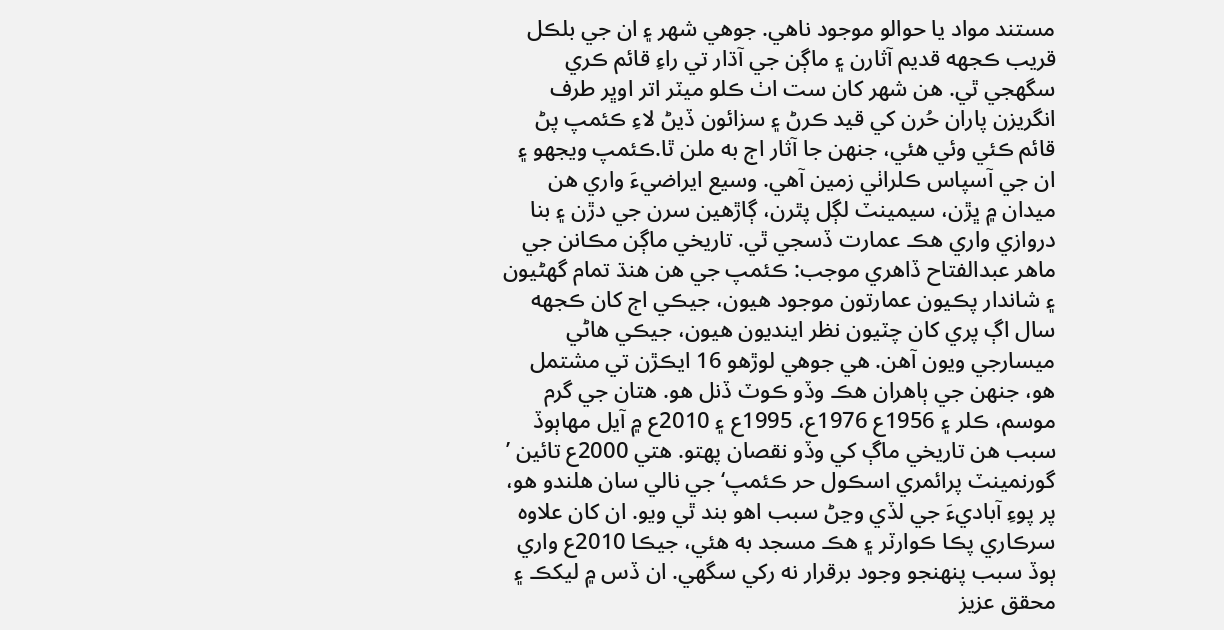مستند مواد يا حوالو موجود ناهي. جوهي شهر ۽ ان جي بلڪل قريب ڪجهه قديم آثارن ۽ ماڳن جي آڌار تي راءِ قائم ڪري سگهجي ٿي. هن شهر کان ست اٺ ڪلو ميٽر اتر اوڀر طرف انگريزن پاران حُرن کي قيد ڪرڻ ۽ سزائون ڏيڻ لاءِ ڪئمپ پڻ قائم ڪئي وئي هئي، جنهن جا آثار اڄ به ملن ٿا.ڪئمپ ويجهو ۽ ان جي آسپاس ڪلراٺي زمين آهي. وسيع ايراضيءَ واري هن ميدان ۾ ڀڙن، سيمينٽ لڳل پٿرن، ڳاڙهين سرن جي دڙن ۽ بنا دروازي واري هڪ عمارت ڏسجي ٿي. تاريخي ماڳن مڪانن جي ماهر عبدالفتاح ڏاهري موجب: ڪئمپ جي هن هنڌ تمام گهڻيون ۽ شاندار پڪيون عمارتون موجود هيون، جيڪي اڄ کان ڪجهه سال اڳ پري کان چٽيون نظر اينديون هيون، جيڪي هاڻي ميسارجي ويون آهن. هي جوهي لوڙهو 16 ايڪڙن تي مشتمل هو، جنهن جي ٻاهران هڪ وڏو ڪوٽ ڏنل هو. هتان جي گرم موسم، ڪلر ۽ 1956ع 1976ع، 1995ع ۽ 2010ع ۾ آيل مهاٻوڏ سبب هن تاريخي ماڳ کي وڏو نقصان پهتو. هتي 2000ع تائين ’ گورنمينٽ پرائمري اسڪول حر ڪئمپ‘ جي نالي سان هلندو هو، پر پوءِ آباديءَ جي لڏي وڃڻ سبب اهو بند ٿي ويو. ان کان علاوه سرڪاري پڪا ڪوارٽر ۽ هڪ مسجد به هئي، جيڪا 2010ع واري ٻوڏ سبب پنهنجو وجود برقرار نه رکي سگهي. ان ڏس ۾ ليکڪ ۽ محقق عزيز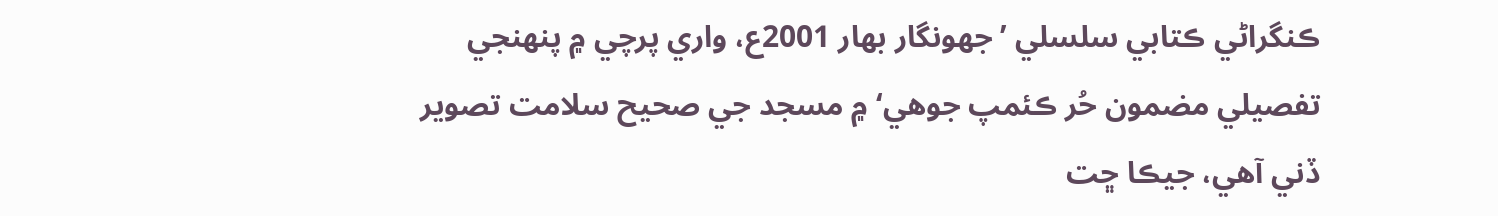ڪنگراڻي ڪتابي سلسلي ’جهونگار بهار 2001ع، واري پرچي ۾ پنهنجي تفصيلي مضمون حُر ڪئمپ جوهي‘ ۾ مسجد جي صحيح سلامت تصوير ڏني آهي، جيڪا ڇت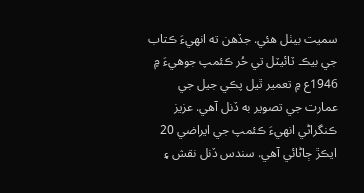سميت بيٺل هئي. جڏهن ته انهيءَ ڪتاب جي بيڪ ٽائيٽل تي حُر ڪئمپ جوهيءَ ۾ 1946ع ۾ تعمير ٿيل پڪي جيل جي عمارت جي تصوير به ڏنل آهي. عزيز ڪنگراڻي انهيءَ ڪئمپ جي ايراضي 20 ايڪڙ ڄاڻائي آهي. سندس ڏنل نقش ۽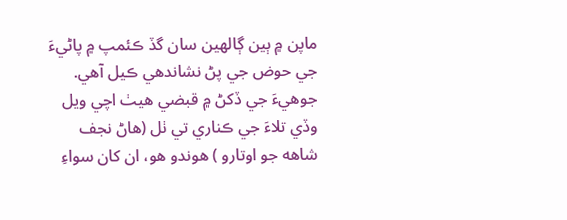ماپن ۾ ٻين ڳالهين سان گڏ ڪئمپ ۾ پاڻيءَ جي حوض جي پڻ نشاندهي ڪيل آهي. جوهيءَ جي ڏکڻ ۾ قبضي هيٺ اچي ويل وڏي تلاءَ جي ڪناري تي ٺل (هاڻ نجف شاهه جو اوتارو ) هوندو هو، ان کان سواءِ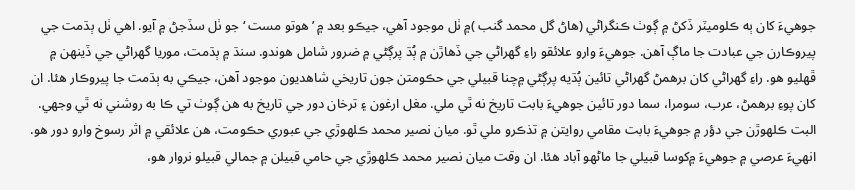جوهيءَ کان ٻه ڪلوميٽر ڏکڻ ۾ ڳوٺ ڪنگراڻي (هاڻ گل محمد گنب )۾ ٺل موجود آهي، جيڪو بعد ۾ ’هوتو مست ‘جو ٺل سڏجڻ ۾ آيو. اهي ٺل ٻڌمت جي پيروڪارن جي عبادت جا ماڳ آهن. جوهيءَ وارو علائقو راءِ گهراڻي جي ڏهاڙن ۾ ٻُڌ پرڳڻي ۾ ضرور شامل هوندو. سنڌ ۾ ٻڌمت، موريا گهراڻي جي ڏينهن ۾ ڦهليو هو. راءِ گهراڻي کان برهمڻ گهراڻي تائين ٻُڌيه پرڳڻي ۾چنا قبيلي جي حڪومتن جون تاريخي شاهديون موجود آهن، جيڪي به ٻڌمت جا پيروڪار هئا. ان کان پوءِ برهمڻ، عرب، سومرا، سما دور تائين جوهيءَ بابت تاريخ نه ٿي ملي. مغل ارغون ۽ ترخان دور جي تاريخ به هن ڳوٺ تي ڪا به روشني نه ٿي وجهي. البت ڪلهوڙن جي دؤر ۾ جوهيءَ بابت مقامي روايتن ۾ تذڪرو ملي ٿو. ميان نصير محمد ڪلهوڙي جي عبوري حڪومت، هن علائقي ۾ اثر رسوخ وارو دور هو. انهيءَ عرصي ۾ جوهيءَ ۾کوسا قبيلي جا ماڻهو آباد هئا. ان وقت ميان نصير محمد ڪلهوڙي جي حامي قبيلن ۾ جمالي قبيلو نروار هو،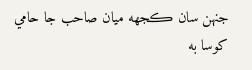جنهن سان ڪجهه ميان صاحب جا حامي کوسا به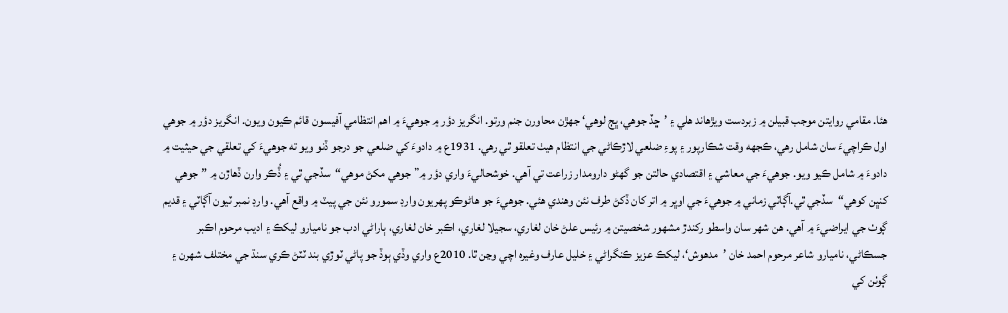هئا. مقامي روايتن موجب قبيلن ۾ زبردست ويڙهاند هلي ۽ ’ڇڏ جوهي، ڀڄ لوهي‘ جهڙن محاورن جنم ورتو. انگريز دؤر ۾ جوهيءَ ۾ اهم انتظامي آفيسون قائم ڪيون ويون. انگريز دؤر ۾ جوهي اول ڪراچيءَ سان شامل رهي، ڪجهه وقت شڪارپور ۽ پوءِ ضلعي لاڙڪاڻي جي انتظام هيٺ تعلقو ٿي رهي. 1931ع ۾ دادوءَ کي ضلعي جو درجو ڏنو ويو ته جوهيءَ کي تعلقي جي حيثيت ۾ دادوءَ ۾ شامل ڪيو ويو. جوهيءَ جي معاشي ۽ اقتصادي حالتن جو گهڻو دارومدار زراعت تي آهي. خوشحاليءَ واري دؤر ۾”جوهي مکڻ موهي“سڏجي ٿي ۽ ڏُڪر وارن ڏهاڙن ۾ ”جوهي کنڀن کوهي“سڏجي ٿي.آڳاٽي زماني ۾ جوهيءَ جي اوڀر ۾ اتر کان ڏکڻ طرف نئن وهندي هئي. جوهيءَ جو هاڻوڪو پهريون وارڊ سمورو نئن جي پيٽ ۾ واقع آهي. وارڊ نمبر ٽيون آڳاٽي ۽ قديم ڳوٺ جي ايراضيءَ ۾ آهي. هن شهر سان واسطو رکندڙ مشهور شخصيتن ۾ رئيس علڻ خان لغاري، سجيلا لغاري، اڪبر خان لغاري، ٻاراڻي ادب جو ناميارو ليکڪ ۽ اديب مرحوم اڪبر جسڪاڻي، ناميارو شاعر مرحوم احمد خان ’مدهوش‘، ليکڪ عزيز ڪنگراڻي ۽ خليل عارف وغيره اچي وڃن ٿا. 2010ع واري وڏي ٻوڏ جو پاڻي ٽوڙي بند ٽٽڻ ڪري سنڌ جي مختلف شهرن ۽ ڳوٺن کي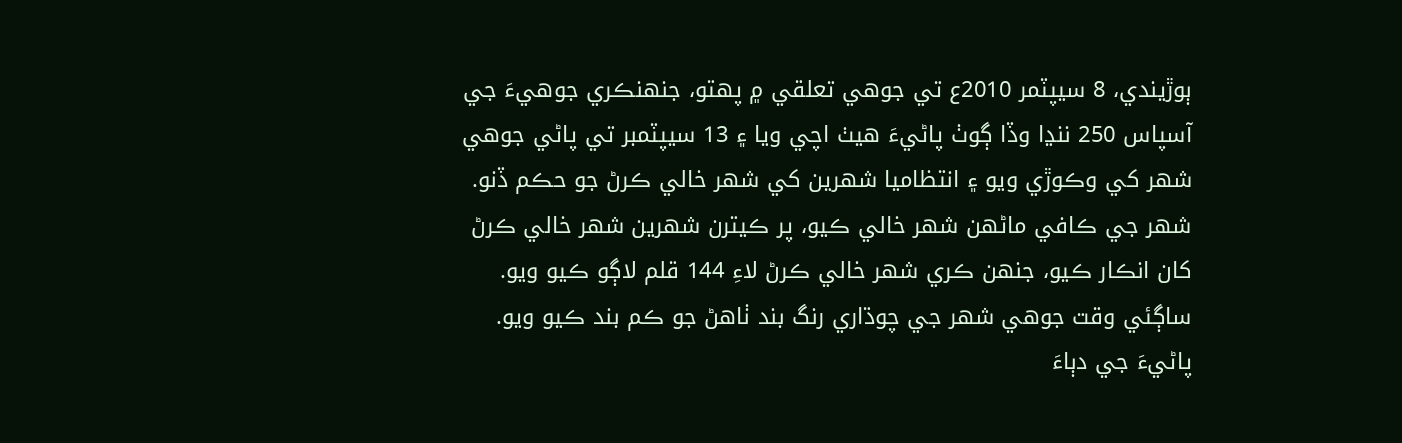ٻوڙيندي، 8 سيپٽمر 2010ع تي جوهي تعلقي ۾ پهتو، جنهنڪري جوهيءَ جي آسپاس 250 ننڍا وڏا ڳوٺ پاڻيءَ هيٺ اچي ويا ۽ 13 سيپٽمبر تي پاڻي جوهي شهر کي وڪوڙي ويو ۽ انتظاميا شهرين کي شهر خالي ڪرڻ جو حڪم ڏنو. شهر جي ڪافي ماڻهن شهر خالي ڪيو، پر ڪيترن شهرين شهر خالي ڪرڻ کان انڪار ڪيو، جنهن ڪري شهر خالي ڪرڻ لاءِ 144 قلم لاڳو ڪيو ويو. ساڳئي وقت جوهي شهر جي چوڌاري رنگ بند ٺاهڻ جو ڪم بند ڪيو ويو. پاڻيءَ جي دٻاءَ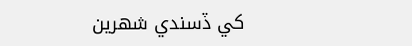کي ڏسندي شهرين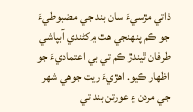ذاتي مڙسيءَ سان بند جي مضبوطيءَ جو ڪم پنهنجي هٿ ۾کڻندي آبپاشي طرفان ٿيندڙ ڪم تي بي اعتماديءَ جو اظهار ڪيو. اهڙيءَ ريت جوهي شهر جي مردن ۽ عورتن بند تي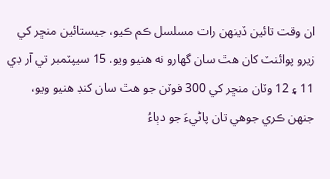ان وقت تائين ڏينهن رات مسلسل ڪم ڪيو، جيستائين منڇر کي زيرو پوائنٽ کان هٿ سان گهارو نه هنيو ويو. 15 سيپٽمبر تي آر ڊي 11 ۽ 12 وٽان منڇر کي 300 فوٽن جو هٿ سان کنڊ هنيو ويو، جنهن ڪري جوهي تان پاڻيءَ جو دٻاءُ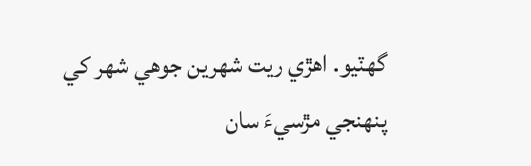گهٽيو. اهڙي ريت شهرين جوهي شهر کي پنهنجي مڙسيءَ سان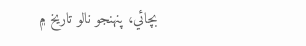بچائي، پنهنجو نالو تاريخ ۾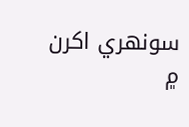سونهري اکرن ۾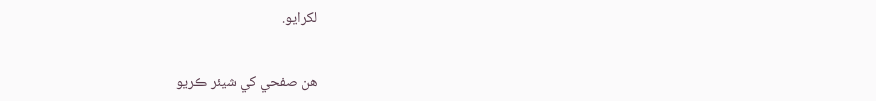لکرايو.


هن صفحي کي شيئر ڪريو